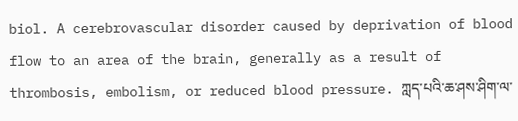biol. A cerebrovascular disorder caused by deprivation of blood flow to an area of the brain, generally as a result of thrombosis, embolism, or reduced blood pressure. ཀླད་པའི་ཆ་ཤས་ཤིག་ལ་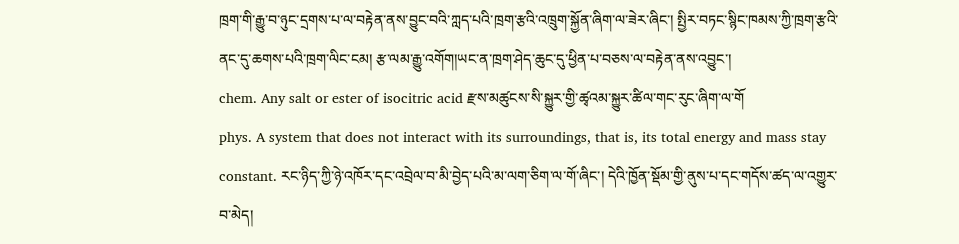ཁྲག་གི་རྒྱུ་བ་ཉུང་དྲགས་པ་ལ་བརྟེན་ནས་བྱུང་བའི་ཀླད་པའི་ཁྲག་རྩའི་འཁྲུག་སྐྱོན་ཞིག་ལ་ཟེར་ཞིང་། སྤྱིར་བཏང་སྙིང་ཁམས་ཀྱི་ཁྲག་རྩའི་ནང་དུ་ཆགས་པའི་ཁྲག་ལིང་ངམ། རྩ་ལམ་རྒྱུ་འགོག།ཡང་ན་ཁྲག་ཤེད་ཆུང་དུ་ཕྱིན་པ་བཅས་ལ་བརྟེན་ནས་འབྱུང་།
chem. Any salt or ester of isocitric acid རྫས་མཚུངས་སི་སྐྱུར་གྱི་ཚྭའམ་སྐྱུར་ཚིལ་གང་རུང་ཞིག་ལ་གོ
phys. A system that does not interact with its surroundings, that is, its total energy and mass stay constant. རང་ཉིད་ཀྱི་ཉེ་འཁོར་དང་འབྲེལ་བ་མི་བྱེད་པའི་མ་ལག་ཅིག་ལ་གོ་ཞིང་། དེའི་ཁྱོན་སྡོམ་གྱི་ནུས་པ་དང་གདོས་ཚད་ལ་འགྱུར་བ་མེད།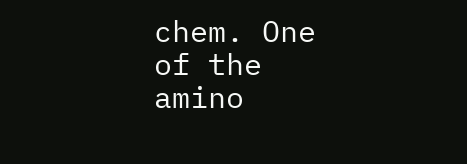chem. One of the amino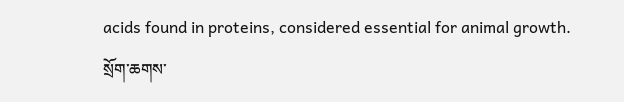acids found in proteins, considered essential for animal growth. སྲོག་ཆགས་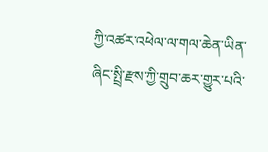ཀྱི་འཚར་འཕེལ་ལ་གལ་ཆེན་ཡིན་ཞིང་སྤྲི་རྫས་ཀྱི་གྲུབ་ཆར་གྱུར་པའི་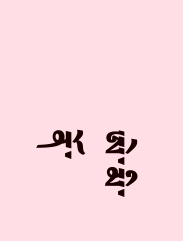ཨེ་མི་ནོ་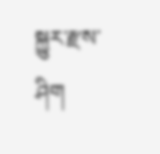སྐྱུར་རྫས་ཤིག